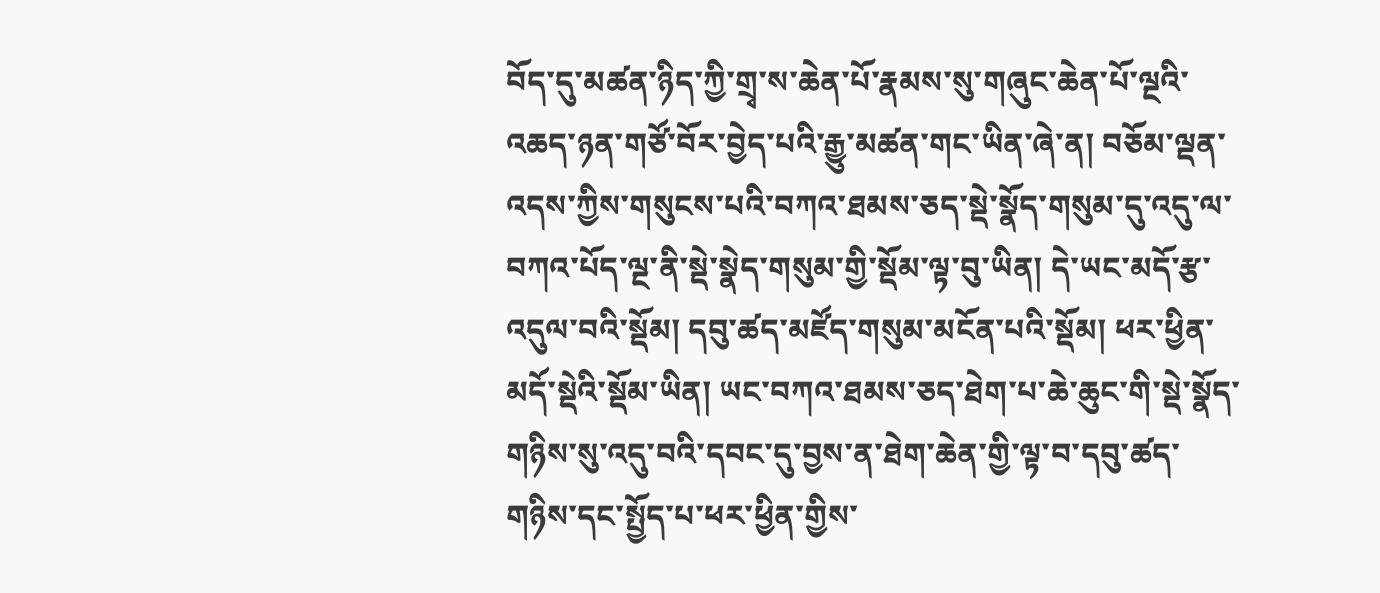བོད་དུ་མཚན་ཉིད་ཀྱི་གྲྭ་ས་ཆེན་པོ་རྣམས་སུ་གཞུང་ཆེན་པོ་ལྔའི་འཆད་ཉན་གཙོ་བོར་བྱེད་པའི་རྒྱུ་མཚན་གང་ཡིན་ཞེ་ན། བཅོམ་ལྡན་འདས་ཀྱིས་གསུངས་པའི་བཀའ་ཐམས་ཅད་སྡེ་སྣོད་གསུམ་དུ་འདུ་ལ་བཀའ་པོད་ལྔ་ནི་སྡེ་སྣེད་གསུམ་གྱི་སྡོམ་ལྟ་བུ་ཡིན། དེ་ཡང་མདོ་རྩ་འདུལ་བའི་སྡོམ། དབུ་ཚད་མཛོད་གསུམ་མངོན་པའི་སྡོམ། ཕར་ཕྱིན་མདོ་སྡེའི་སྡོམ་ཡིན། ཡང་བཀའ་ཐམས་ཅད་ཐེག་པ་ཆེ་ཆུང་གི་སྡེ་སྣོད་གཉིས་སུ་འདུ་བའི་དབང་དུ་བྱས་ན་ཐེག་ཆེན་གྱི་ལྟ་བ་དབུ་ཚད་གཉིས་དང་སྤྱོད་པ་ཕར་ཕྱིན་གྱིས་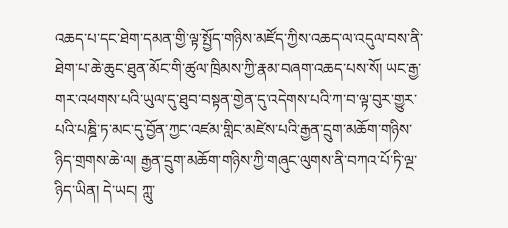འཆད་པ་དང་ཐེག་དམན་གྱི་ལྟ་སྤྱོད་གཉིས་མཛོད་ཀྱིས་འཆད་ལ་འདུལ་བས་ནི་ཐེག་པ་ཆེ་ཆུང་ཐུན་མོང་གི་ཚུལ་ཁྲིམས་ཀྱི་རྣམ་བཞག་འཆད་པས་སོ། ཡང་རྒྱ་གར་འཕགས་པའི་ཡུལ་དུ་ཐུབ་བསྟན་གྱེན་དུ་འདེགས་པའི་ཀ་བ་ལྟ་བུར་གྱུར་པའི་པཎྜི་ཏ་མང་དུ་བྱོན་ཀྱང་འཛམ་གླིང་མཛེས་པའི་རྒྱན་དྲུག་མཆོག་གཉིས་ཉིད་གྲགས་ཆེ་ལ། རྒྱན་དྲུག་མཆོག་གཉིས་ཀྱི་གཞུང་ལུགས་ནི་བཀའ་པོ་ཏི་ལྔ་ཉིད་ཡིན། དེ་ཡང། ཀླུ་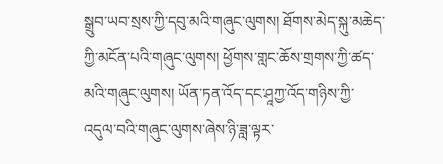སྒྲུབ་ཡབ་སྲས་ཀྱི་དབུ་མའི་གཞུང་ལུགས། ཐོགས་མེད་སྐུ་མཆེད་ཀྱི་མངོན་པའི་གཞུང་ལུགས། ཕྱོགས་གླང་ཆོས་གྲགས་ཀྱི་ཚད་མའི་གཞུང་ལུགས། ཡོན་ཏན་འོད་དང་ཤཱཀྱ་འོད་གཉིས་ཀྱི་འདུལ་བའི་གཞུང་ལུགས་ཞེས་ཉི་ཟླ་ལྟར་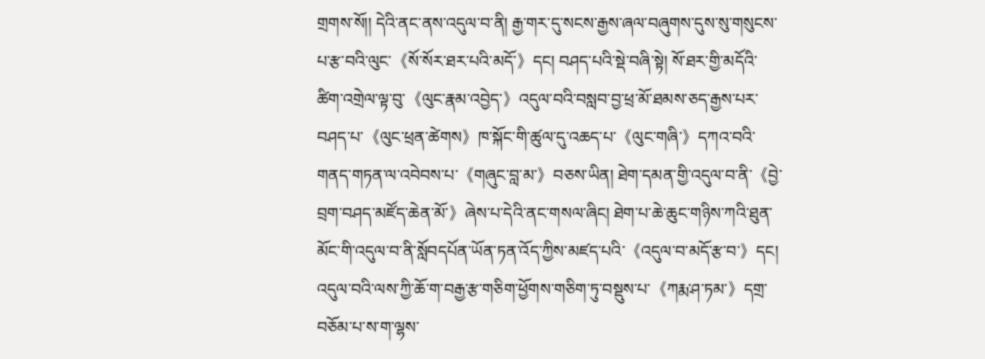གྲགས་སོ།། དེའི་ནང་ནས་འདུལ་བ་ནི། རྒྱ་གར་དུ་སངས་རྒྱས་ཞལ་བཞུགས་དུས་སུ་གསུངས་པ་རྩ་བའི་ལུང་《སོ་སོར་ཐར་པའི་མདོ་》དང། བཤད་པའི་སྡེ་བཞི་སྟེ། སོ་ཐར་གྱི་མདོའི་ཚིག་འགྲེལ་ལྟ་བུ་《ལུང་རྣམ་འབྱེད་》འདུལ་བའི་བསླབ་བྱ་ཕྲ་མོ་ཐམས་ཅད་རྒྱས་པར་བཤད་པ་《ལུང་ཕྲན་ཚེགས》ཁ་སྐོང་གི་ཚུལ་དུ་འཆད་པ་《ལུང་གཞི་》དཀའ་བའི་གནད་གཏན་ལ་འབེབས་པ་《གཞུང་བླ་མ་》བཅས་ཡིན། ཐེག་དམན་གྱི་འདུལ་བ་ནི་《བྱེ་བྲག་བཤད་མཛོད་ཆེན་མོ་》ཞེས་པ་དེའི་ནང་གསལ་ཞིང། ཐེག་པ་ཆེ་ཆུང་གཉིས་ཀའི་ཐུན་མོང་གི་འདུལ་བ་ནི་སློབདཔོན་ཡོན་ཏན་འོད་ཀྱིས་མཛད་པའི་《འདུལ་བ་མདོ་རྩ་བ་》དང། འདུལ་བའི་ལས་ཀྱི་ཆོ་ག་བརྒྱ་རྩ་གཅིག་ཕྱོགས་གཅིག་ཏུ་བསྡུས་པ་《ཀརྨ་ཤ་ཏམ་》དགྲ་བཅོམ་པ་ས་ག་ལྷས་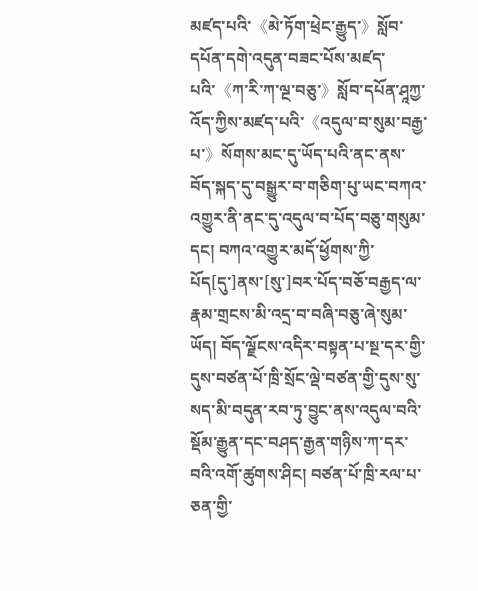མཛད་པའི་《མེ་ཏོག་ཕྲེང་རྒྱུད་》སློབ་དཔོན་དགེ་འདུན་བཟང་པོས་མཛད་པའི་《ཀ་རི་ཀ་ལྔ་བཅུ་》སློབ་དཔོན་ཤཱཀྱ་འོད་ཀྱིས་མཛད་པའི་《འདུལ་བ་སུམ་བརྒྱ་པ་》སོགས་མང་དུ་ཡོད་པའི་ནང་ནས་བོད་སྐད་དུ་བསྒྱུར་བ་གཅིག་པུ་ཡང་བཀའ་འགྱུར་ནི་ནང་དུ་འདུལ་བ་པོད་བཅུ་གསུམ་དང། བཀའ་འགྱུར་མདོ་ཕྱོགས་ཀྱི་པོད[དུ་]ནས་[སུ་]བར་པོད་བཅོ་བརྒྱད་ལ་རྣམ་གྲངས་མི་འདྲ་བ་བཞི་བཅུ་ཞེ་སུམ་ཡོད། བོད་ལྗོངས་འདིར་བསྟན་པ་སྔ་དར་གྱི་དུས་བཙན་པོ་ཁྲི་སྲོང་ལྡེ་བཙན་གྱི་དུས་སུ་སད་མི་བདུན་རབ་ཏུ་བྱུང་ནས་འདུལ་བའི་སྡོམ་རྒྱུན་དང་བཤད་རྒྱན་གཉིས་ཀ་དར་བའི་འགོ་ཚུགས་ཤིང། བཙན་པོ་ཁྲི་རལ་པ་ཅན་གྱི་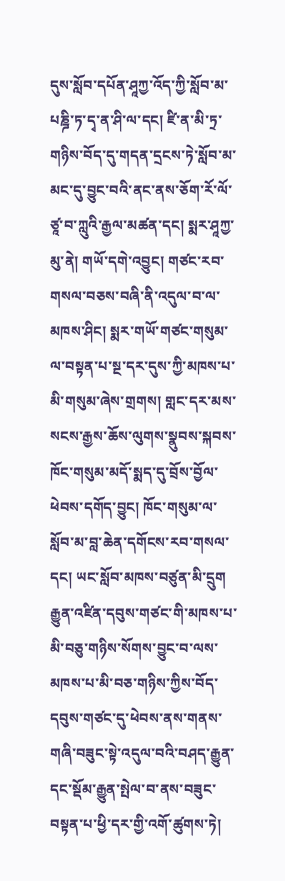དུས་སློབ་དཔོན་ཤཱཀྱ་འོད་ཀྱི་སློབ་མ་པཎྜི་ཏ་དྭ་ན་ཤི་ལ་དང། ཛི་ན་མི་ཏྲ་གཉིས་བོད་དུ་གདན་དྲངས་ཏེ་སློབ་མ་མང་དུ་བྱུང་བའི་ནང་ནས་ཅོག་རོ་ལོ་ཙཱ་བ་ཀླུའི་རྒྱལ་མཚན་དང། སྨར་ཤཱཀྱ་མུ་ནེ། གཡོ་དགེ་འབྱུང། གཙང་རབ་གསལ་བཅས་བཞི་ནི་འདུལ་བ་ལ་མཁས་ཤིང། སྨར་གཡོ་གཙང་གསུམ་ལ་བསྟན་པ་སྔ་དར་དུས་ཀྱི་མཁས་པ་མི་གསུམ་ཞེས་གྲགས། གླང་དར་མས་སངས་རྒྱས་ཆོས་ལུགས་སྣུབས་སྐབས་ཁོང་གསུམ་མདོ་སྨད་དུ་བྲོས་བྱོལ་ཕེབས་དགོད་བྱུང། ཁོང་གསུམ་ལ་སློབ་མ་བླ་ཆེན་དགོངས་རབ་གསལ་དང། ཡང་སློབ་མཁས་བཙུན་མི་དྲུག རྒྱུན་འཛིན་དབུས་གཙང་གི་མཁས་པ་མི་བཅུ་གཉིས་སོགས་བྱུང་བ་ལས་མཁས་པ་མི་བཅ་གཉིས་ཀྱིས་བོད་དབུས་གཙང་དུ་ཕེབས་ནས་གནས་གཞི་བཟུང་སྟེ་འདུལ་བའི་བཤད་རྒྱུན་དང་སྡོམ་རྒྱུན་སྤེལ་བ་ནས་བཟུང་བསྟན་པ་ཕྱི་དར་གྱི་འགོ་ཚུགས་ཏེ།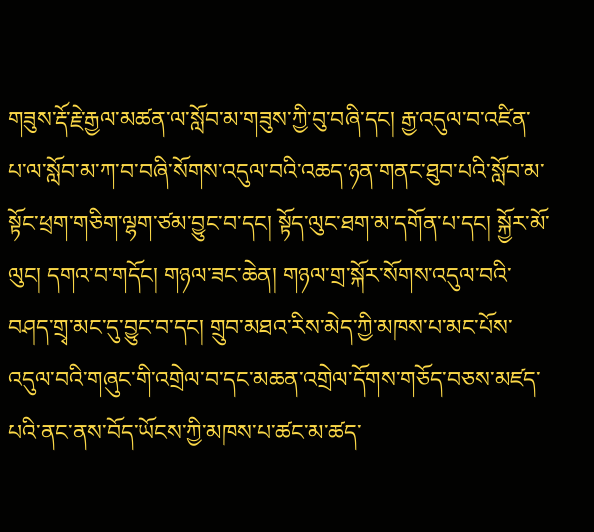གཟུས་རྡོ་རྗེ་རྒྱལ་མཚན་ལ་སློབ་མ་གཟུས་ཀྱི་བུ་བཞི་དང། རྒྱ་འདུལ་བ་འཛིན་པ་ལ་སློབ་མ་ཀ་བ་བཞི་སོགས་འདུལ་བའི་འཆད་ཉན་གནང་ཐུབ་པའི་སློབ་མ་སྟོང་ཕྲག་གཅིག་ལྷག་ཙམ་བྱུང་བ་དང། སྟོད་ལུང་ཐག་མ་དགོན་པ་དང། སྐྱོར་མོ་ལུང། དགའ་བ་གདོང། གཉལ་ཟང་ཆེན། གཉལ་གྲ་སྐོར་སོགས་འདུལ་བའི་བཤད་གྲྭ་མང་དུ་བྱུང་བ་དང། གྲུབ་མཐའ་རིས་མེད་ཀྱི་མཁས་པ་མང་པོས་འདུལ་བའི་གཞུང་གི་འགྲེལ་བ་དང་མཆན་འགྲེལ་དོགས་གཅོད་བཅས་མཛད་པའི་ནང་ནས་བོད་ཡོངས་ཀྱི་མཁས་པ་ཚང་མ་ཚད་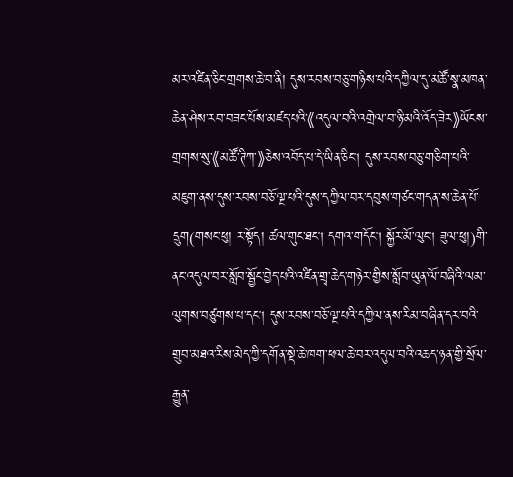མར་འཛིན་ཅིང་གྲགས་ཆེ་བ་ནི། དུས་རབས་བཅུ་གཉིས་པའི་དཀྱིལ་དུ་མཚོ་སྣ་མཁན་ཆེན་ཤེས་རབ་བཟང་པོས་མཛད་པའི་《འདུལ་བའི་འགྲེལ་བ་ཉི་མའི་འོད་ཟེར》ཡོངས་གྲགས་སུ་《མཚོ་ཊིཀ་》ཅེས་འབོད་པ་དེ་ཡིན་ཅིང། དུས་རབས་བཅུ་གཅིག་པའི་མཇུག་ནས་དུས་རབས་བཅོ་ལྔ་པའི་དུས་དཀྱིལ་བར་དབུས་གཙང་གདན་ས་ཆེན་པོ་དྲུག(གསང་ཕུ། ར་སྟོད། ཚལ་གུང་ཐང། དགའ་གདོང། སྐྱོར་མོ་ལུང། ཟུལ་ཕུ།)གི་ནང་འདུལ་བར་སློབ་སྦྱོང་བྱེད་པའི་འཛིན་གྲྭ་ཆེད་གཉེར་གྱིས་སློབ་ཡུན་ལོ་བཞིའི་ལམ་ལུགས་བཙུགས་པ་དང། དུས་རབས་བཅོ་ལྔ་པའི་དཀྱིལ་ནས་རིམ་བཞིན་དར་བའི་གྲུབ་མཐའ་རིས་མེད་ཀྱི་དགོན་སྡེ་ཆེ་ཁག་ཕལ་ཆེ་བར་འདུལ་བའི་འཆད་ཉན་གྱི་སྲོལ་རྒྱུན་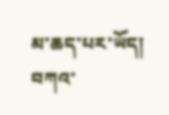མ་ཆད་པར་ཡོད། བཀའ་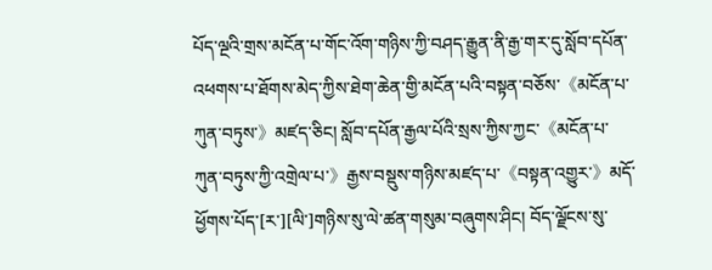པོད་ལྔའི་གྲས་མངོན་པ་གོང་འོག་གཉིས་ཀྱི་བཤད་རྒྱུན་ནི་རྒྱ་གར་དུ་སློབ་དཔོན་འཕགས་པ་ཐོགས་མེད་ཀྱིས་ཐེག་ཆེན་གྱི་མངོན་པའི་བསྟན་བཅོས་《མངོན་པ་ཀུན་བཏུས་》མཛད་ཅིང། སློབ་དཔོན་རྒྱལ་པོའི་སྲས་ཀྱིས་ཀྱང་《མངོན་པ་ཀུན་བཏུས་ཀྱི་འགྲེལ་པ་》རྒྱས་བསྡུས་གཉིས་མཛད་པ་《བསྟན་འགྱུར་》མདོ་ཕྱོགས་པོད་[ར་][ལི་]གཉིས་སུ་ལེ་ཚན་གསུམ་བཞུགས་ཤིང། བོད་ལྗོངས་སུ་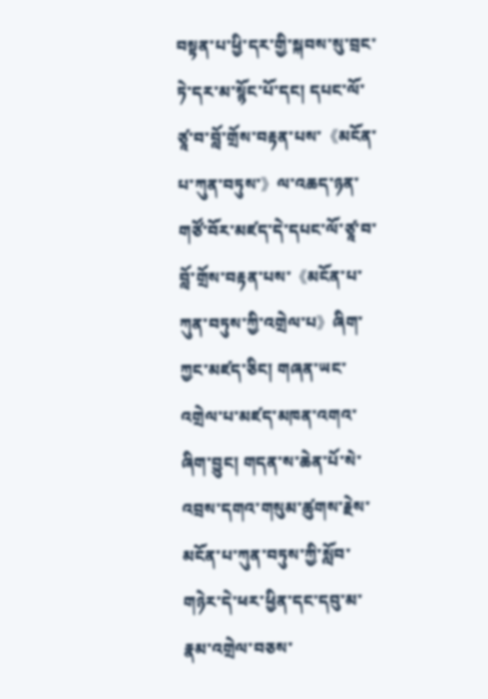བསྟན་པ་ཕྱི་དར་གྱི་སྐབས་སུ་བྲང་ཏེ་དར་མ་སྙོང་པོ་དང། དཔང་ལོ་ཙཱ་བ་བློ་གྲོས་བརྟན་པས་《མངོན་པ་ཀུན་བཏུས་》ལ་འཆད་ཉན་གཙོ་བོར་མཛད་དེ་དཔང་ལོ་ཙཱ་བ་བློ་གྲོས་བརྟན་པས་《མངོན་པ་ཀུན་བཏུས་ཀྱི་འགྲེལ་པ》ཞིག་ཀྱང་མཛད་ཅིང། གཞན་ཡང་འགྲེལ་པ་མཛད་མཁན་འགའ་ཞིག་བྱུང། གདན་ས་ཆེན་པོ་སེ་འབྲས་དགའ་གསུམ་ཚུགས་རྗེས་མངོན་པ་ཀུན་བཏུས་ཀྱི་སློབ་གཉེར་དེ་ཕར་ཕྱིན་དང་དབུ་མ་རྣམ་འགྲེལ་བཅས་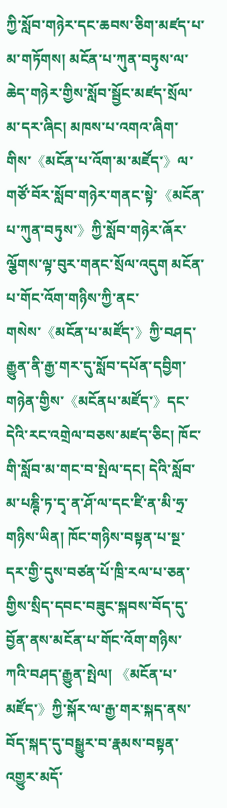ཀྱི་སློབ་གཉེར་དང་ཆབས་ཅིག་མཛད་པ་མ་གཏོགས། མངོན་པ་ཀུན་བཏུས་ལ་ཆེད་གཉེར་གྱིས་སློབ་སྦྱོང་མཛད་སྲོལ་མ་དར་ཞིང། མཁས་པ་འགའ་ཞིག་གིས་《མངོན་པ་འོག་མ་མཛོད་》ལ་གཙོ་བོར་སློབ་གཉེར་གནང་སྟེ་《མངོན་པ་ཀུན་བཏུས་》ཀྱི་སློབ་གཉེར་ཞོར་ལྕོགས་ལྟ་བུར་གནང་སྲོལ་འདུག མངོན་པ་གོང་འོག་གཉིས་ཀྱི་ནང་གསེས་《མངོན་པ་མཛོད་》ཀྱི་བཤད་རྒྱུན་ནི་རྒྱ་གར་དུ་སློབ་དཔོན་དབྱིག་གཉེན་གྱིས་《མངོནཔ་མཛོད་》དང་དེའི་རང་འགྲེལ་བཅས་མཛད་ཅིང། ཁོང་གི་སློབ་མ་གང་བ་སྤེལ་དང། དེའི་སློབ་མ་པཎྚི་ཏ་དྭ་ན་ཤོ་ལ་དང་ཛི་ན་མི་ཧྲ་གཉིས་ཡིན། ཁོང་གཉིས་བསྟན་པ་སྔ་དར་གྱི་དུས་བཙན་པོ་ཁྲི་རལ་པ་ཅན་གྱིས་སྲིད་དབང་བཟུང་སྐབས་བོད་དུ་བྱོན་ནས་མངོན་པ་གོང་འོག་གཉིས་ཀའི་བཤད་རྒྱུན་སྤེལ། 《མངོན་པ་མཛོད་》ཀྱི་སྐོར་ལ་རྒྱ་གར་སྐད་ནས་བོད་སྐད་དུ་བསྒྱུར་བ་རྣམས་བསྟན་འགྱུར་མདོ་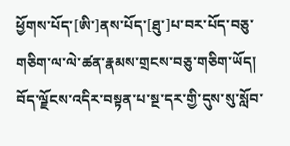ཕྱོགས་པོད་[ཨི་]ནས་པོད་[ཐུ་]པ་བར་པོད་བཅུ་གཅིག་ལ་ལེ་ཚན་རྣམས་གྲངས་བཅུ་གཅིག་ཡོད། བོད་ལྗོངས་འདིར་བསྟན་པ་སྔ་དར་གྱི་དུས་སུ་སློབ་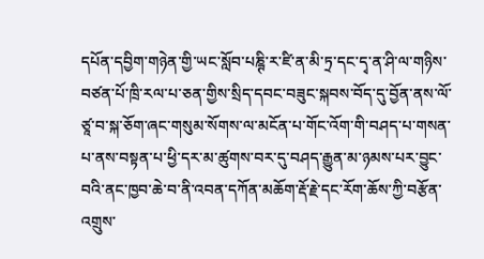དཔོན་དབྱིག་གཉེན་གྱི་ཡང་སློབ་པཎྚི་ར་ཛི་ན་མི་ཏྲ་དང་དྭ་ན་ཤི་ལ་གཉིས་བཙན་པོ་ཁྲི་རལ་པ་ཅན་གྱིས་སྲིད་དབང་བཟུང་སྐབས་བོད་དུ་བྱོན་ནས་ལོ་ཙཱ་བ་སྐ་ཅོག་ཞང་གསུམ་སོགས་ལ་མངོན་པ་གོང་འོག་གི་བཤད་པ་གསན་པ་ནས་བསྟན་པ་ཕྱི་དར་མ་ཚུགས་བར་དུ་བཤད་རྒྱུན་མ་ཉམས་པར་བྱུང་བའི་ནང་ཁྱབ་ཆེ་བ་ནི་འབན་དཀོན་མཆོག་རྡོ་རྗེ་དང་རོག་ཆོས་ཀྱི་བརྩོན་འགྲུས་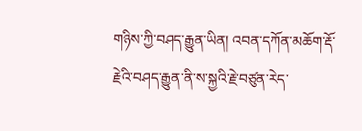གཉིས་ཀྱི་བཤད་རྒྱུན་ཡིན། འབན་དཀོན་མཆོག་རྡོ་རྗེའི་བཤད་རྒྱུན་ནི་ས་སྐྱའི་རྗེ་བཙུན་རེད་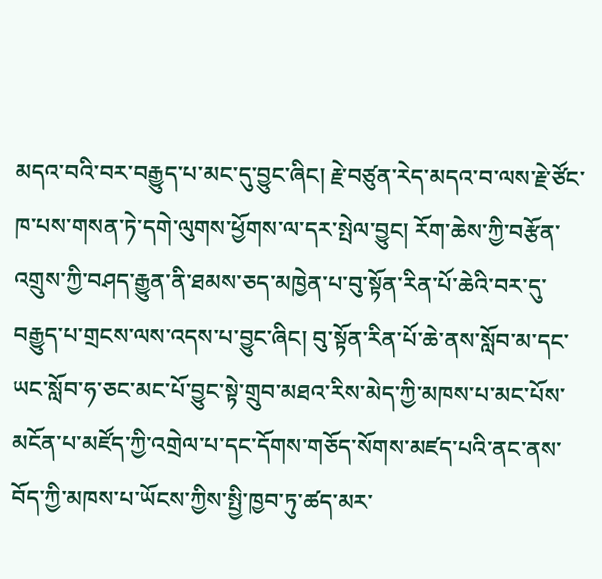མདའ་བའི་བར་བརྒྱུད་པ་མང་དུ་བྱུང་ཞིང། རྗེ་བཙུན་རེད་མདའ་བ་ལས་རྗེ་ཙོང་ཁ་པས་གསན་ཏེ་དགེ་ལུགས་ཕྱོགས་ལ་དར་སྤེལ་བྱུང། རོག་ཆེས་ཀྱི་བརྩོན་འགྲུས་ཀྱི་བཤད་རྒྱུན་ནི་ཐམས་ཅད་མཁྱེན་པ་བུ་སྟོན་རིན་པོ་ཆེའི་བར་དུ་བརྒྱུད་པ་གྲངས་ལས་འདས་པ་བྱུང་ཞིང། བུ་སྟོན་རིན་པོ་ཆེ་ནས་སློབ་མ་དང་ཡང་སློབ་ཧ་ཅང་མང་པོ་བྱུང་སྟེ་གྲུབ་མཐའ་རིས་མེད་ཀྱི་མཁས་པ་མང་པོས་མངོན་པ་མཛོད་ཀྱི་འགྲེལ་པ་དང་དོགས་གཅོད་སོགས་མཛད་པའི་ནང་ནས་བོད་ཀྱི་མཁས་པ་ཡོངས་ཀྱིས་སྤྱི་ཁྱབ་ཏུ་ཚད་མར་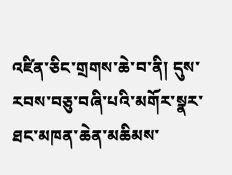འཛིན་ཅིང་གྲགས་ཆེ་བ་ནི། དུས་རབས་བཅུ་བཞི་པའི་མགོར་སྣར་ཐང་མཁན་ཆེན་མཆིམས་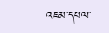འཇམ་དཔལ་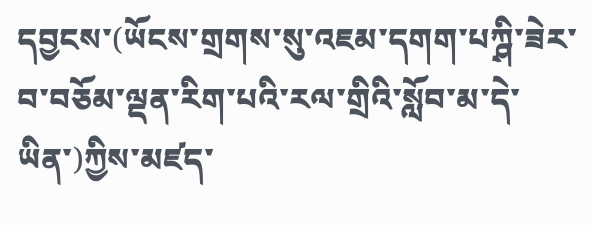དབྱངས་(ཡོངས་གྲགས་སུ་འཇམ་དགག་པཀྴི་ཟེར་བ་བཅོམ་ལྡན་རིག་པའི་རལ་གྲིའི་སློབ་མ་དེ་ཡིན་)ཀྱིས་མཛད་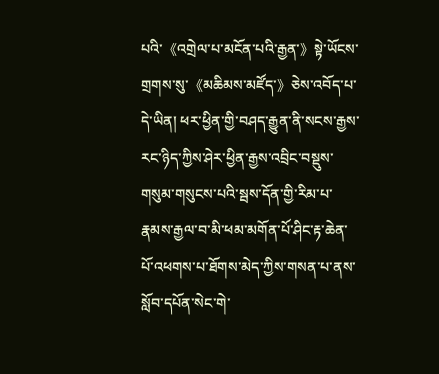པའི་《འགྲེལ་པ་མངོན་པའི་རྒྱན་》སྟེ་ཡོངས་གྲགས་སུ་《མཆིམས་མཛོད་》ཅེས་འབོད་པ་དེ་ཡིན། ཕར་ཕྱིན་གྱི་བཤད་རྒྱུན་ནི་སངས་རྒྱས་རང་ཉིད་ཀྱིས་ཤེར་ཕྱིན་རྒྱས་འབྲིང་བསྡུས་གསུམ་གསུངས་པའི་སྦས་དོན་གྱི་རིམ་པ་རྣམས་རྒྱལ་བ་མི་ཕམ་མགོན་པོ་ཤིང་རྟ་ཆེན་པོ་འཕགས་པ་ཐོགས་མེད་ཀྱིས་གསན་པ་ནས་སློབ་དཔོན་སེང་གེ་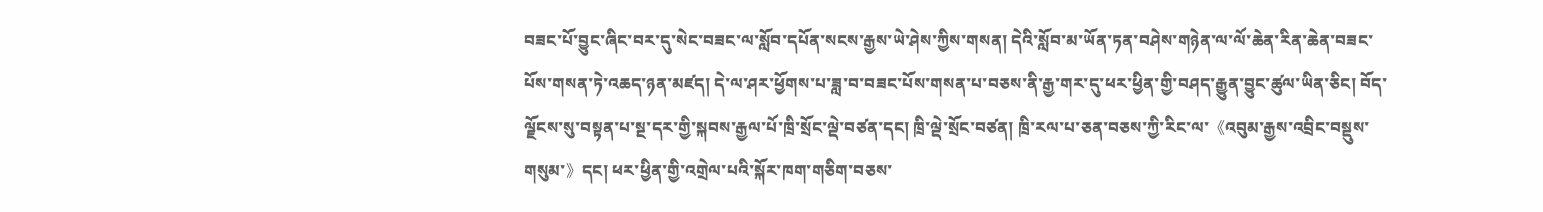བཟང་པོ་བྱུང་ཞིང་བར་དུ་སེང་བཟང་ལ་སློབ་དཔོན་སངས་རྒྱས་ཡེ་ཤེས་ཀྱིས་གསན། དེའི་སློབ་མ་ཡོན་ཏན་བཤེས་གཉེན་ལ་ལོ་ཆེན་རིན་ཆེན་བཟང་པོས་གསན་ཏེ་འཆད་ཉན་མཛད། དེ་ལ་ཤར་ཕྱོགས་པ་ཟླ་བ་བཟང་པོས་གསན་པ་བཅས་ནི་རྒྱ་གར་དུ་ཕར་ཕྱིན་གྱི་བཤད་རྒྱུན་བྱུང་ཚུལ་ཡིན་ཅིང། བོད་ལྗོངས་སུ་བསྟན་པ་སྔ་དར་གྱི་སྐབས་རྒྱལ་པོ་ཁྲི་སྲོང་ལྡེ་བཙན་དང། ཁྲི་ལྡེ་སྲོང་བཙན། ཁྲི་རལ་པ་ཅན་བཅས་ཀྱི་རིང་ལ་《འབུམ་རྒྱས་འབྲིང་བསྡུས་གསུམ་》དང། ཕར་ཕྱིན་གྱི་འགྲེལ་པའི་སྐོར་ཁག་གཅིག་བཅས་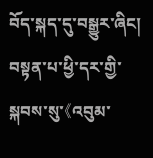བོད་སྐད་དུ་བསྒྱུར་ཞིང། བསྟན་པ་ཕྱི་དར་གྱི་སྐབས་སུ་《འབུམ་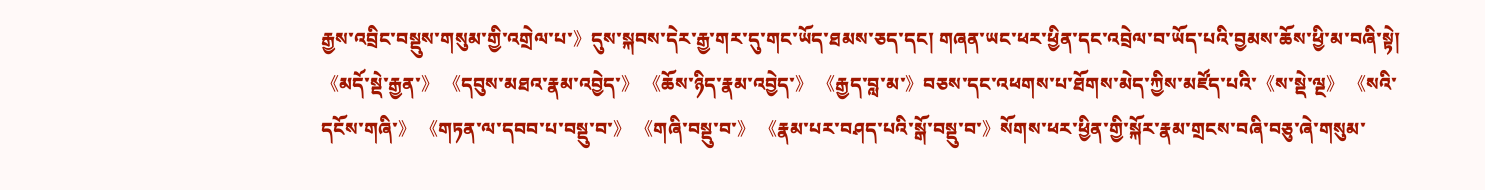རྒྱས་འབྲིང་བསྡུས་གསུམ་གྱི་འགྲེལ་པ་》དུས་སྐབས་དེར་རྒྱ་གར་དུ་གང་ཡོད་ཐམས་ཅད་དང། གཞན་ཡང་ཕར་ཕྱིན་དང་འབྲེལ་བ་ཡོད་པའི་བྱམས་ཆོས་ཕྱི་མ་བཞི་སྟེ། 《མདོ་སྡེ་རྒྱན་》 《དབུས་མཐའ་རྣམ་འབྱེད་》 《ཆོས་ཉིད་རྣམ་འབྱེད་》 《རྒྱད་བླ་མ་》བཅས་དང་འཕགས་པ་ཐོགས་མེད་ཀྱིས་མཛོད་པའི་《ས་སྡེ་ལྔ》 《སའི་དངོས་གཞི་》 《གཏན་ལ་དབབ་པ་བསྡུ་བ་》 《གཞི་བསྡུ་བ་》 《རྣམ་པར་བཤད་པའི་སྒོ་བསྡུ་བ་》སོགས་ཕར་ཕྱིན་གྱི་སྐོར་རྣམ་གྲངས་བཞི་བཅུ་ཞེ་གསུམ་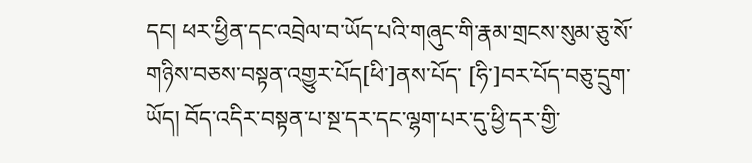དང། ཕར་ཕྱིན་དང་འབྲེལ་བ་ཡོད་པའི་གཞུང་གི་རྣམ་གྲངས་སུམ་ཅུ་སོ་གཉིས་བཅས་བསྟན་འགྱུར་པོད[ཕི་]ནས་པོད་ [ཧི་]བར་པོད་བཅུ་དྲུག་ཡོད། བོད་འདིར་བསྟན་པ་སྔ་དར་དང་ལྷག་པར་དུ་ཕྱི་དར་གྱི་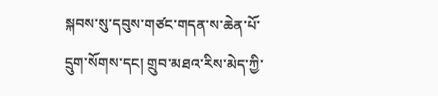སྐབས་སུ་དབུས་གཙང་གདན་ས་ཆེན་པོ་དྲུག་སོགས་དང། གྲུབ་མཐའ་རིས་མེད་ཀྱི་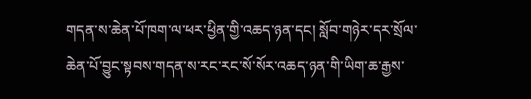གདན་ས་ཆེན་པོ་ཁག་ལ་ཕར་ཕྱིན་གྱི་འཆད་ཉན་དང། སློབ་གཉེར་དར་སྲོལ་ཆེན་པོ་བྱུང་སྟབས་གདན་ས་རང་རང་སོ་སོར་འཆད་ཉན་གི་ཡིག་ཆ་རྒྱས་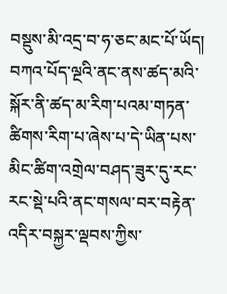བསྡུས་མི་འདྲ་བ་ཧ་ཅང་མང་པོ་ཡོད། བཀའ་པོད་ལྔའི་ནང་ནས་ཚད་མའི་སྐོར་ནི་ཚད་མ་རིག་པའམ་གཏན་ཚིགས་རིག་པ་ཞེས་པ་དེ་ཡིན་པས་མིང་ཚིག་འགྲེལ་བཤད་ཟུར་དུ་རང་རང་སྡེ་པའི་ནང་གསལ་བར་བརྟེན་འདིར་བསྐྱར་ལྡབས་ཀྱིས་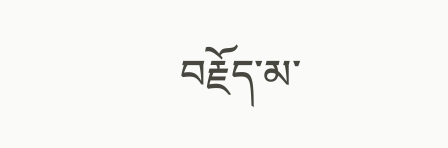བརྗོད་མ་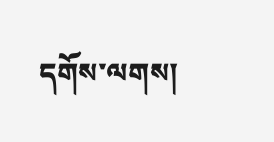དགོས་ལགས།